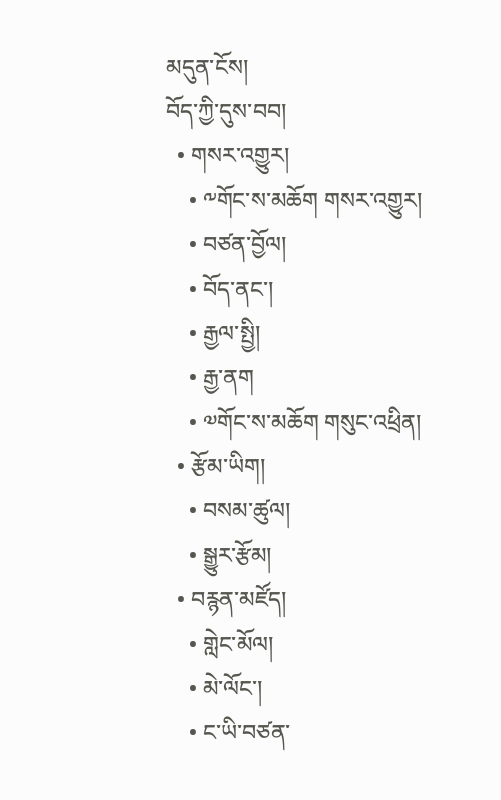མདུན་ངོས།
བོད་ཀྱི་དུས་བབ།
  • གསར་འགྱུར།
    • ༸གོང་ས་མཆོག གསར་འགྱུར།
    • བཙན་བྱོལ།
    • བོད་ནང་།
    • རྒྱལ་སྤྱི།
    • རྒྱ་ནག
    • ༧གོང་ས་མཆོག གསུང་འཕྲིན།
  • རྩོམ་ཡིག།
    • བསམ་ཚུལ།
    • སྒྱུར་རྩོམ།
  • བརྙན་མཛོད།
    • གླེང་མོལ།
    • མེ་ལོང་།
    • ང་ཡི་བཙན་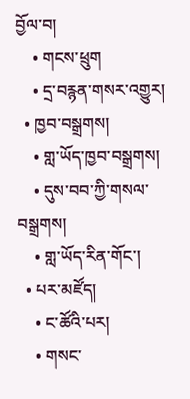བྱོལ་བ།
    • གངས་ཕྲུག
    • དྲ་བརྙན་གསར་འགྱུར།
  • ཁྱབ་བསྒྲགས།
    • གླ་ཡོད་ཁྱབ་བསྒྲགས།
    • དུས་བབ་ཀྱི་གསལ་བསྒྲགས།
    • གླ་ཡོད་རིན་གོང་།
  • པར་མཛོད།
    • ང་ཚོའི་པར།
    • གསང་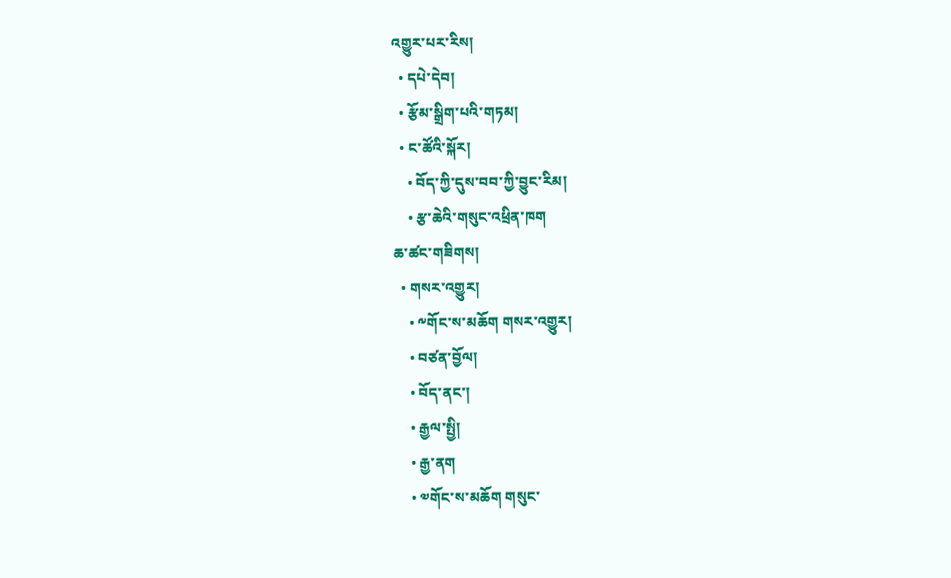འགྱུར་པར་རིས།
  • དཔེ་དེབ།
  • རྩོམ་སྒྲིག་པའི་གཏམ།
  • ང་ཚོའི་སྐོར།
    • བོད་ཀྱི་དུས་བབ་ཀྱི་བྱུང་རིམ།
    • རྩ་ཆེའི་གསུང་འཕྲིན་ཁག
ཆ་ཚང་གཟིགས།
  • གསར་འགྱུར།
    • ༸གོང་ས་མཆོག གསར་འགྱུར།
    • བཙན་བྱོལ།
    • བོད་ནང་།
    • རྒྱལ་སྤྱི།
    • རྒྱ་ནག
    • ༧གོང་ས་མཆོག གསུང་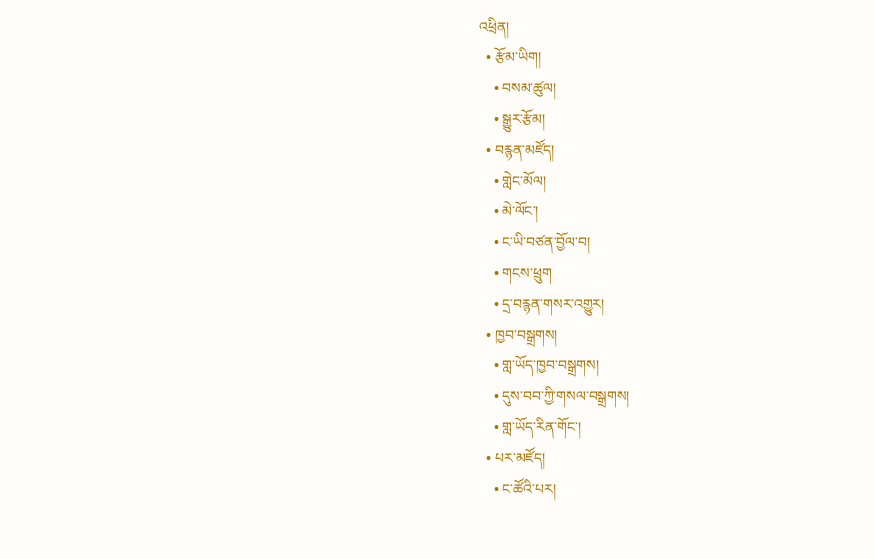འཕྲིན།
  • རྩོམ་ཡིག།
    • བསམ་ཚུལ།
    • སྒྱུར་རྩོམ།
  • བརྙན་མཛོད།
    • གླེང་མོལ།
    • མེ་ལོང་།
    • ང་ཡི་བཙན་བྱོལ་བ།
    • གངས་ཕྲུག
    • དྲ་བརྙན་གསར་འགྱུར།
  • ཁྱབ་བསྒྲགས།
    • གླ་ཡོད་ཁྱབ་བསྒྲགས།
    • དུས་བབ་ཀྱི་གསལ་བསྒྲགས།
    • གླ་ཡོད་རིན་གོང་།
  • པར་མཛོད།
    • ང་ཚོའི་པར།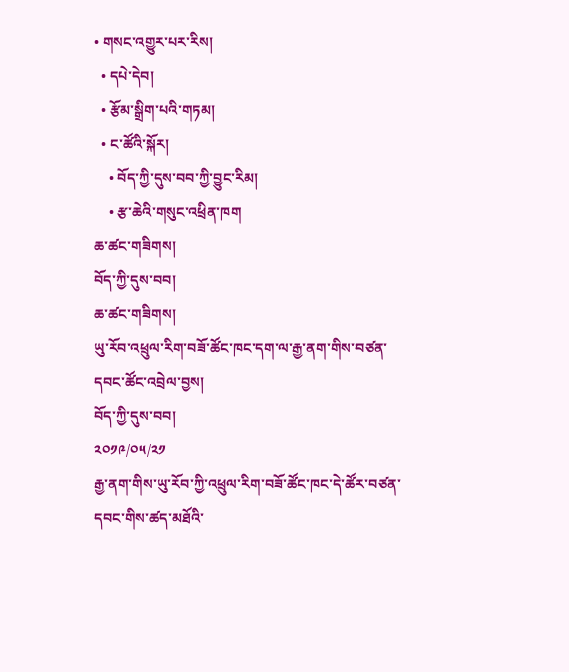• གསང་འགྱུར་པར་རིས།
  • དཔེ་དེབ།
  • རྩོམ་སྒྲིག་པའི་གཏམ།
  • ང་ཚོའི་སྐོར།
    • བོད་ཀྱི་དུས་བབ་ཀྱི་བྱུང་རིམ།
    • རྩ་ཆེའི་གསུང་འཕྲིན་ཁག
ཆ་ཚང་གཟིགས།
བོད་ཀྱི་དུས་བབ།
ཆ་ཚང་གཟིགས།
ཡུ་རོབ་འཕྲུལ་རིག་བཟོ་ཚོང་ཁང་དག་ལ་རྒྱ་ནག་གིས་བཙན་དབང་ཚོང་འབྲེལ་བྱས།
བོད་ཀྱི་དུས་བབ།
༢༠༡༩/༠༥/༢༡
རྒྱ་ནག་གིས་ཡུ་རོབ་ཀྱི་འཕྲུལ་རིག་བཟོ་ཚོང་ཁང་དེ་ཚོར་བཙན་དབང་གིས་ཚད་མཐོའི་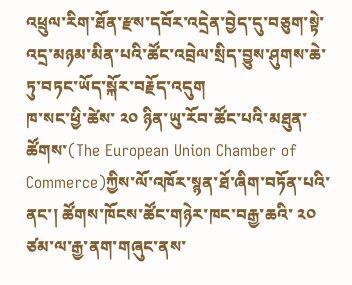འཕྲུལ་རིག་ཐོན་རྫས་དབོར་འདྲེན་བྱེད་དུ་བཅུག་སྟེ་འདྲ་མཉམ་མིན་པའི་ཚོང་འབྲེལ་སྲིད་བྱུས་ཤུགས་ཆེ་ཏུ་བཏང་ཡོད་སྐོར་བརྗོད་འདུག
ཁ་སང་ཕྱི་ཚེས་ ༢༠ ཉིན་ཡུ་རོབ་ཚོང་པའི་མཐུན་ཚོགས་(The European Union Chamber of Commerce)ཀྱིས་ལོ་འཁོར་སྙན་ཐོ་ཞིག་བཏོན་པའི་ནང་། ཚོགས་ཁོངས་ཚོང་གཉེར་ཁང་བརྒྱ་ཆའི་ ༢༠ ཙམ་ལ་རྒྱ་ནག་གཞུང་ནས་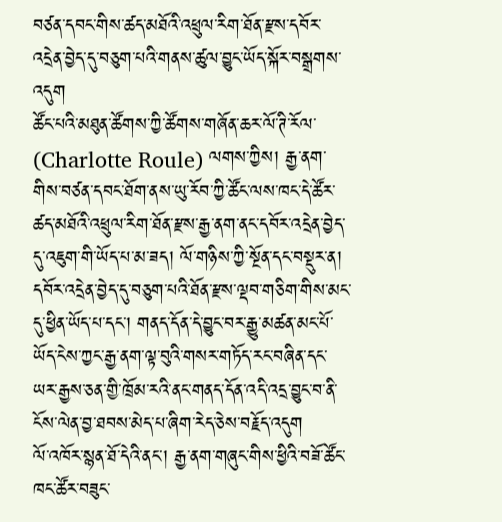བཙན་དབང་གིས་ཚད་མཐོའི་འཕྲུལ་རིག་ཐོན་རྫས་དབོར་འདྲེན་བྱེད་དུ་བཅུག་པའི་གནས་ཚུལ་བྱུང་ཡོད་སྐོར་བསྒྲགས་འདུག
ཚོང་པའི་མཐུན་ཚོགས་ཀྱི་ཚོགས་གཞོན་ཆར་ལོ་ཊི་རོལ་ (Charlotte Roule) ལགས་ཀྱིས། རྒྱ་ནག་གིས་བཙན་དབང་ཐོག་ནས་ཡུ་རོབ་ཀྱི་ཚོང་ལས་ཁང་དེ་ཚོར་ཚད་མཐོའི་འཕྲུལ་རིག་ཐོན་རྫས་རྒྱ་ནག་ནང་དབོར་འདྲེན་བྱེད་དུ་འཇུག་གི་ཡོད་པ་མ་ཟད། ལོ་གཉིས་ཀྱི་སྔོན་དང་བསྡུར་ན། དབོར་འདྲེན་བྱེད་དུ་བཅུག་པའི་ཐོན་རྫས་ལྡབ་གཅིག་གིས་མང་དུ་ཕྱིན་ཡོད་པ་དང་། གནད་དོན་དེ་བྱུང་བར་རྒྱུ་མཚན་མང་པོ་ཡོད་ངེས་ཀྱང་རྒྱ་ནག་ལྟ་བུའི་གསར་གཏོད་རང་བཞིན་དང་ཡར་རྒྱས་ཅན་གྱི་ཁྲོམ་རའི་ནང་གནད་དོན་འདི་འདྲ་བྱུང་བ་ནི་ངོས་ལེན་བྱ་ཐབས་མེད་པ་ཞིག་རེད་ཅེས་བརྗོད་འདུག
ལོ་འཁོར་སྙན་ཐོ་དེའི་ནང་། རྒྱ་ནག་གཞུང་གིས་ཕྱིའི་བཟོ་ཚོང་ཁང་ཚོར་བཟུང་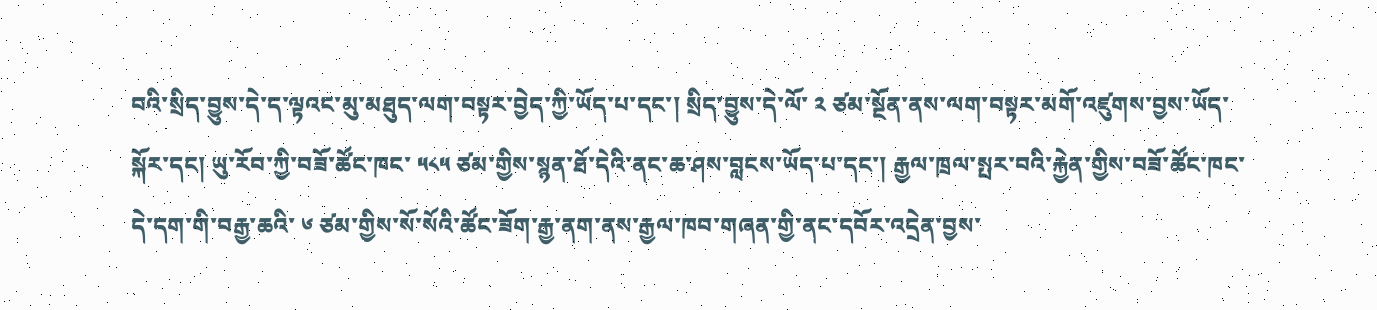བའི་སྲིད་བྱུས་དེ་ད་ལྟའང་མུ་མཐུད་ལག་བསྟར་བྱེད་ཀྱི་ཡོད་པ་དང་། སྲིད་བྱུས་དེ་ལོ་ ༢ ཙམ་སྔོན་ནས་ལག་བསྟར་མགོ་འཛུགས་བྱས་ཡོད་སྐོར་དང། ཡུ་རོབ་ཀྱི་བཟོ་ཚོང་ཁང་ ༥༨༥ ཙམ་གྱིས་སྙན་ཐོ་དེའི་ནང་ཆ་ཤས་བླངས་ཡོད་པ་དང་། རྒྱལ་ཁྲལ་སྤར་བའི་རྐྱེན་གྱིས་བཟོ་ཚོང་ཁང་དེ་དག་གི་བརྒྱ་ཆའི་ ༦ ཙམ་གྱིས་སོ་སོའི་ཚོང་ཟོག་རྒྱ་ནག་ནས་རྒྱལ་ཁབ་གཞན་གྱི་ནང་དབོར་འདྲེན་བྱས་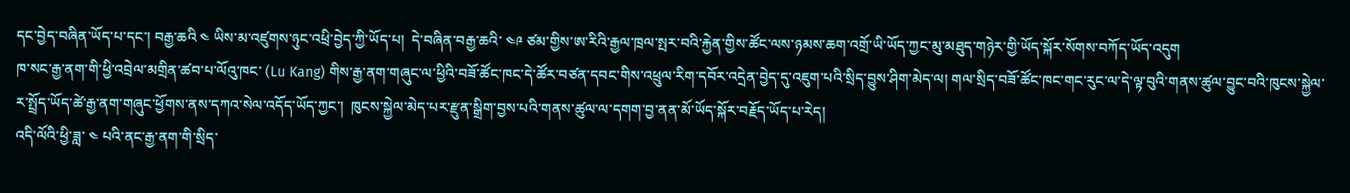དང་བྱེད་བཞིན་ཡོད་པ་དང་། བརྒྱ་ཆའི ༤ ཡིས་མ་འཛུགས་ཉུང་འཕྲི་བྱེད་ཀྱི་ཡོད་པ།  དེ་བཞིན་བརྒྱ་ཆའི་ ༤༩ ཙམ་གྱིས་ཨ་རིའི་རྒྱལ་ཁྲལ་སྤར་བའི་རྐྱེན་གྱིས་ཚོང་ལས་ཉམས་ཆག་འགྲོ་ཡི་ཡོད་ཀྱང་མུ་མཐུད་གཉེར་གྱི་ཡོད་སྐོར་སོགས་བཀོད་ཡོད་འདུག
ཁ་སང་རྒྱ་ནག་གི་ཕྱི་འབྲེལ་མགྲིན་ཚབ་པ་ལོའུ་ཁང་ (Lu Kang) གིས་རྒྱ་ནག་གཞུང་ལ་ཕྱིའི་བཟོ་ཚོང་ཁང་དེ་ཚོར་བཙན་དབང་གིས་འཕྲུལ་རིག་དབོར་འདྲེན་བྱེད་དུ་འཇུག་པའི་སྲིད་བྱུས་ཤིག་མེད་ལ། གལ་སྲིད་བཟོ་ཚོང་ཁང་གང་རུང་ལ་དེ་ལྟ་བུའི་གནས་ཚུལ་བྱུང་བའི་ཁུངས་སྐྱེལ་ར་སྤྲོད་ཡོད་ཚེ་རྒྱ་ནག་གཞུང་ཕྱོགས་ནས་དཀའ་སེལ་འདོད་ཡོད་ཀྱང་།  ཁུངས་སྐྱེལ་མེད་པར་རྫུན་སྒྲིག་བྱས་པའི་གནས་ཚུལ་ལ་དགག་བྱ་ནན་མོ་ཡོད་སྐོར་བརྗོད་ཡོད་པ་རེད།
འདི་ལོའི་ཕྱི་ཟླ་ ༤ པའི་ནང་རྒྱ་ནག་གི་སྲིད་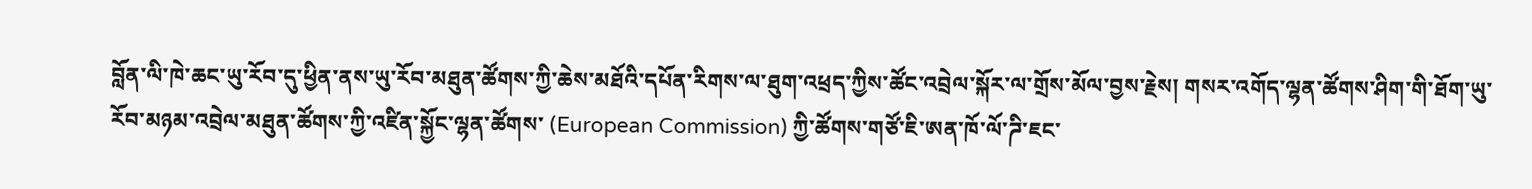བློན་ལི་ཁེ་ཆང་ཡུ་རོབ་དུ་ཕྱིན་ནས་ཡུ་རོབ་མཐུན་ཚོགས་ཀྱི་ཆེས་མཐོའི་དཔོན་རིགས་ལ་ཐུག་འཕྲད་ཀྱིས་ཚོང་འབྲེལ་སྐོར་ལ་གྲོས་མོལ་བྱས་རྗེས། གསར་འགོད་ལྷན་ཚོགས་ཤིག་གི་ཐོག་ཡུ་རོབ་མཉམ་འབྲེལ་མཐུན་ཚོགས་ཀྱི་འཛིན་སྐྱོང་ལྷན་ཚོགས་ (European Commission) ཀྱི་ཚོགས་གཙོ་ཇི་ཨན་ཁོ་ལོ་ཌི་ཇང་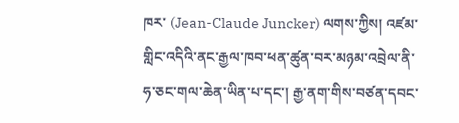ཁར་ (Jean-Claude Juncker) ལགས་ཀྱིས། འཛམ་གླིང་འདིའི་ནང་རྒྱལ་ཁབ་ཕན་ཚུན་བར་མཉམ་འབྲེལ་ནི་ཧ་ཅང་གལ་ཆེན་ཡིན་པ་དང་། རྒྱ་ནག་གིས་བཙན་དབང་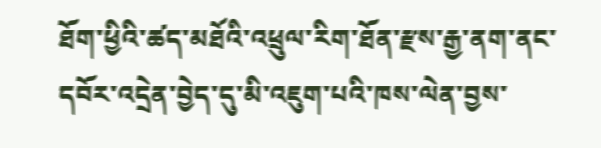ཐོག་ཕྱིའི་ཚད་མཐོའི་འཕྲུལ་རིག་ཐོན་རྫས་རྒྱ་ནག་ནང་དབོར་འདྲེན་བྱེད་དུ་མི་འཇུག་པའི་ཁས་ལེན་བྱས་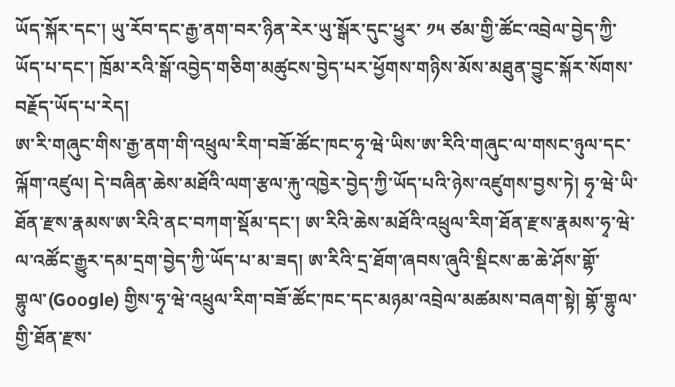ཡོད་སྐོར་དང་། ཡུ་རོབ་དང་རྒྱ་ནག་བར་ཉིན་རེར་ཡུ་སྒོར་དུང་ཕྱུར་ ༡༥ ཙམ་གྱི་ཚོང་འབྲེལ་བྱེད་ཀྱི་ཡོད་པ་དང་། ཁྲོམ་རའི་སྒོ་འབྱེད་གཅིག་མཚུངས་བྱེད་པར་ཕྱོགས་གཉིས་མོས་མཐུན་བྱུང་སྐོར་སོགས་བརྗོད་ཡོད་པ་རེད།
ཨ་རི་གཞུང་གིས་རྒྱ་ནག་གི་འཕྲུལ་རིག་བཟོ་ཚོང་ཁང་ཧྭ་ཝེ་ཡིས་ཨ་རིའི་གཞུང་ལ་གསང་ཉུལ་དང་ལྐོག་འཛུལ། དེ་བཞིན་ཆེས་མཐོའི་ལག་རྩལ་རྐུ་འཁྱེར་བྱེད་ཀྱི་ཡོད་པའི་ཉེས་འཛུགས་བྱས་ཏེ། ཧྭ་ཝེ་ཡི་ཐོན་རྫས་རྣམས་ཨ་རིའི་ནང་བཀག་སྡོམ་དང་། ཨ་རིའི་ཆེས་མཐོའི་འཕྲུལ་རིག་ཐོན་རྫས་རྣམས་ཧྭ་ཝེ་ལ་འཚོང་རྒྱུར་དམ་དྲག་བྱེད་ཀྱི་ཡོད་པ་མ་ཟད། ཨ་རིའི་དྲ་ཐོག་ཞབས་ཞུའི་སྡིངས་ཆ་ཆེ་ཤོས་གྷོ་གྷུལ་(Google) གྱིས་ཧྭ་ཝེ་འཕྲུལ་རིག་བཟོ་ཚོང་ཁང་དང་མཉམ་འབྲེལ་མཚམས་བཞག་སྟེ། གྷོ་གྷུལ་གྱི་ཐོན་རྫས་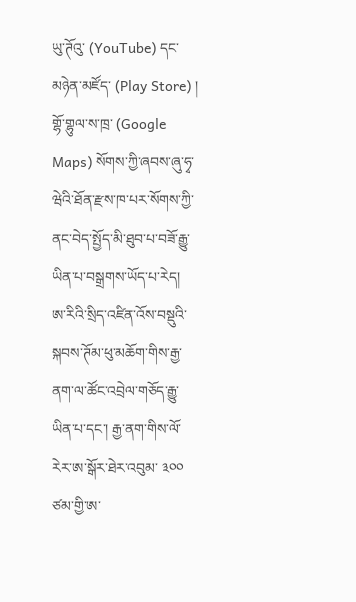ཡུ་ཊོའུ་ (YouTube) དང་མཉེན་མཛོད་ (Play Store) ། གྷོ་གྷུལ་ས་ཁྲ་ (Google Maps) སོགས་ཀྱི་ཞབས་ཞུ་ཧྭ་ཝེའི་ཐོན་རྫས་ཁ་པར་སོགས་ཀྱི་ནང་བེད་སྤྱོད་མི་ཐུབ་པ་བཟོ་རྒྱུ་ཡིན་པ་བསྒྲགས་ཡོད་པ་རེད།
ཨ་རིའི་སྲིད་འཛིན་འོས་བསྡུའི་སྐབས་ཊོམ་ཕུ་མཆོག་གིས་རྒྱ་ནག་ལ་ཚོང་འབྲེལ་གཅོད་རྒྱུ་ཡིན་པ་དང་། རྒྱ་ནག་གིས་ལོ་རེར་ཨ་སྒོར་ཐེར་འབུམ་ ༣༠༠ ཙམ་གྱི་ཨ་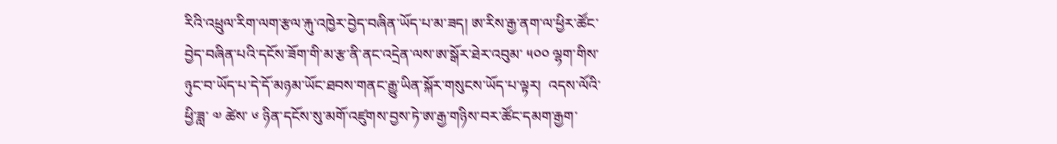རིའི་འཕྲུལ་རིག་ལག་རྩལ་རྐུ་འཁྱེར་བྱེད་བཞིན་ཡོད་པ་མ་ཟད། ཨ་རིས་རྒྱ་ནག་ལ་ཕྱིར་ཚོང་བྱེད་བཞིན་པའི་དངོས་ཟོག་གི་མ་རྩ་ནི་ནང་འདྲེན་ལས་ཨ་སྒོར་ཐེར་འབུམ་ ༥༠༠ ལྷག་གིས་ཉུང་བ་ཡོད་པ་དེ་དོ་མཉམ་ཡོང་ཐབས་གནང་རྒྱུ་ཡིན་སྐོར་གསུངས་ཡོད་པ་ལྟར།  འདས་ལོའི་ཕྱི་ཟླ་ ༧ ཚེས་ ༦ ཉིན་དངོས་སུ་མགོ་འཛུགས་བྱས་ཏེ་ཨ་རྒྱ་གཉིས་བར་ཚོང་དམག་རྒྱག་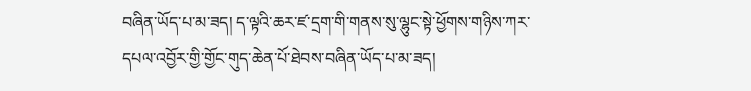བཞིན་ཡོད་པ་མ་ཟད། ད་ལྟའི་ཆར་ཛ་དྲག་གི་གནས་སུ་ལྷུང་སྟེ་ཕྱོགས་གཉིས་ཀར་དཔལ་འབྱོར་གྱི་གྱོང་གུད་ཆེན་པོ་ཐེབས་བཞིན་ཡོད་པ་མ་ཟད།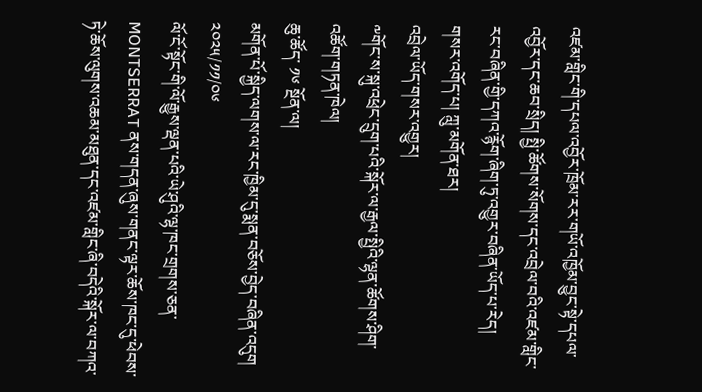འཛམ་གླིང་གི་དཔལ་འབྱོར་ཁྲོམ་རར་གཡོ་འཁྱོམ་བྱུང་སྟེ་དཔལ་འབྱོར་དང་ཆབ་སྲིད། སྤྱི་ཚོགས་སོགས་དང་འབྲེལ་བའི་འཛམ་གླིང་རང་བཞིན་གྱི་དཀའ་རྙོག་ཞིག་ཏུ་འགྱུར་བཞིན་ཡོད་པ་རེད།
གསར་འགོད་པ། ཀླུ་མགོན་ཐར།
འབྲེལ་ཡོད་གསར་འགྱུར།
༸གོང་ས་སྐུ་འཕྲེང་དྲུག་པའི་སྐོར་ལ་རྒྱལ་སྤྱིའི་ལྷན་ཚོགས་ཤིག་འཚོག་གཏན་ཁེལ།
ཆུ་ཚོད་ ༡༦ སྔོན་ལ།
མགོན་པོ་སྐྱིད་ལགས་ལ་རང་ཁྱིམ་དུ་སྨན་བཅོས་བྱེད་བཞིན་འདུག
༢༠༢༥/༡༡/༠༦
ལོ་ངོ་སྟོང་གི་ལོ་རྒྱུས་ལྡན་པའི་ཡེ་ཤུའི་ལྷ་ཁང་གྲགས་ཅན་ MONTSERRAT ནས་གདན་ཞུས་གནང་ལྟར་ཆོས་ཁང་དུ་ཕེབས་ཏེ་ཆོས་ལུགས་འཆམ་མཐུན་དང་འཛམ་གླིང་ཞི་བདེའི་སྐོར་ལ་བཀའ་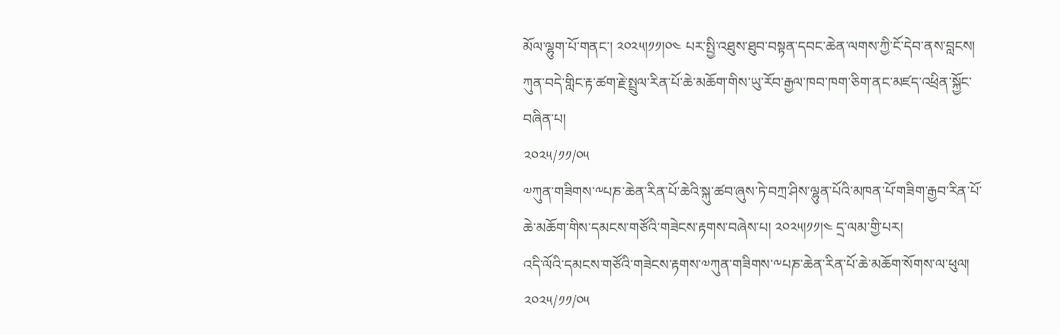མོལ་ལྷུག་པོ་གནང་། ༢༠༢༥།༡༡།༠༤ པར་སྤྱི་འཐུས་ཐུབ་བསྟན་དབང་ཆེན་ལགས་ཀྱི་ངོ་དེབ་ནས་བླངས།
ཀུན་བདེ་གླིང་རྟ་ཚག་རྗེ་སྤྲུལ་རིན་པོ་ཆེ་མཆོག་གིས་ཡུ་རོབ་རྒྱལ་ཁབ་ཁག་ཅིག་ནང་མཛད་འཕྲིན་སྐྱོང་བཞིན་པ།
༢༠༢༥/༡༡/༠༥
༧ཀུན་གཟིགས་༸པཎ་ཆེན་རིན་པོ་ཆེའི་སྐུ་ཚབ་ཞུས་ཏེ་བཀྲ་ཤིས་ལྷུན་པོའི་མཁན་པོ་གཟིག་རྒྱབ་རིན་པོ་ཆེ་མཆོག་གིས་དམངས་གཙོའི་གཟེངས་རྟགས་བཞེས་པ། ༢༠༢༥།༡༡།༤ དྲ་ལམ་གྱི་པར།
འདི་ལོའི་དམངས་གཙོའི་གཟེངས་རྟགས་༧ཀུན་གཟིགས་༸པཎ་ཆེན་རིན་པོ་ཆེ་མཆོག་སོགས་ལ་ཕུལ།
༢༠༢༥/༡༡/༠༥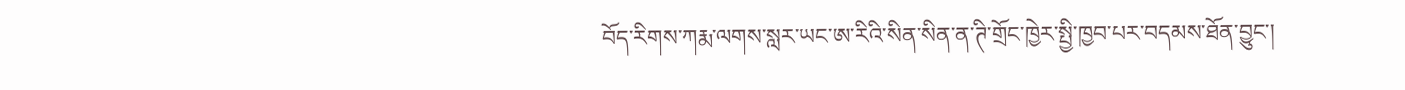བོད་རིགས་ཀརྨ་ལགས་སླར་ཡང་ཨ་རིའི་སིན་སིན་ན་ཊི་གྲོང་ཁྱེར་སྤྱི་ཁྱབ་པར་བདམས་ཐོན་བྱུང་།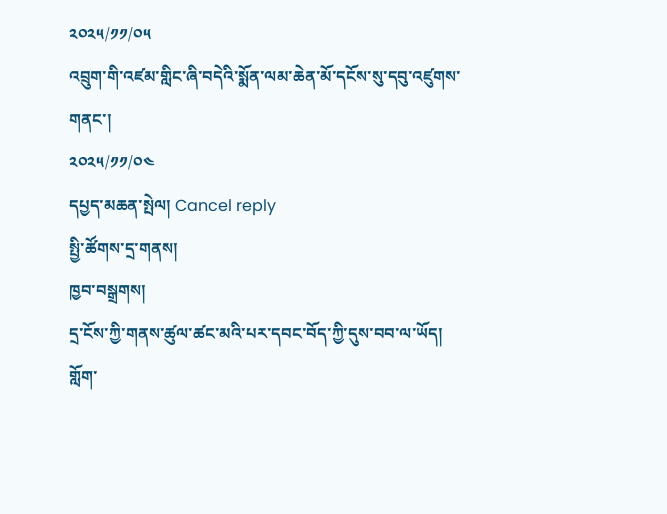༢༠༢༥/༡༡/༠༥
འབྲུག་གི་འཛམ་གླིང་ཞི་བདེའི་སྨོན་ལམ་ཆེན་མོ་དངོས་སུ་དབུ་འཛུགས་གནང་།
༢༠༢༥/༡༡/༠༤
དཔྱད་མཆན་སྤེལ། Cancel reply
སྤྱི་ཚོགས་དྲ་གནས།
ཁྱབ་བསྒྲགས།
དྲ་ངོས་ཀྱི་གནས་ཚུལ་ཚང་མའི་པར་དབང་བོད་ཀྱི་དུས་བབ་ལ་ཡོད།
གློག་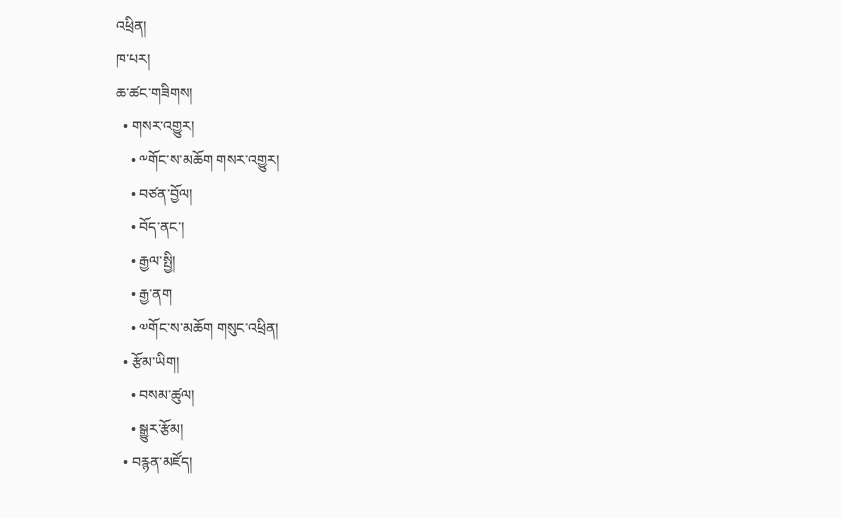འཕྲིན།
ཁ་པར།
ཆ་ཚང་གཟིགས།
  • གསར་འགྱུར།
    • ༸གོང་ས་མཆོག གསར་འགྱུར།
    • བཙན་བྱོལ།
    • བོད་ནང་།
    • རྒྱལ་སྤྱི།
    • རྒྱ་ནག
    • ༧གོང་ས་མཆོག གསུང་འཕྲིན།
  • རྩོམ་ཡིག།
    • བསམ་ཚུལ།
    • སྒྱུར་རྩོམ།
  • བརྙན་མཛོད།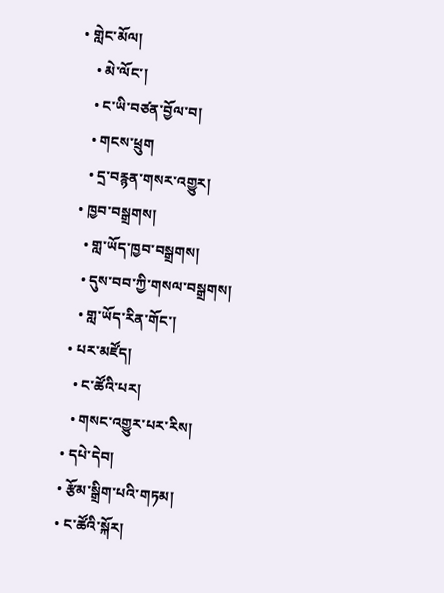• གླེང་མོལ།
    • མེ་ལོང་།
    • ང་ཡི་བཙན་བྱོལ་བ།
    • གངས་ཕྲུག
    • དྲ་བརྙན་གསར་འགྱུར།
  • ཁྱབ་བསྒྲགས།
    • གླ་ཡོད་ཁྱབ་བསྒྲགས།
    • དུས་བབ་ཀྱི་གསལ་བསྒྲགས།
    • གླ་ཡོད་རིན་གོང་།
  • པར་མཛོད།
    • ང་ཚོའི་པར།
    • གསང་འགྱུར་པར་རིས།
  • དཔེ་དེབ།
  • རྩོམ་སྒྲིག་པའི་གཏམ།
  • ང་ཚོའི་སྐོར།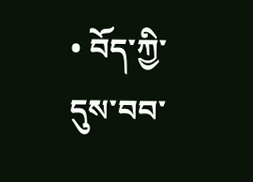• བོད་ཀྱི་དུས་བབ་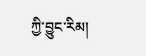ཀྱི་བྱུང་རིམ།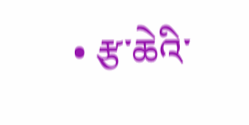• རྩ་ཆེའི་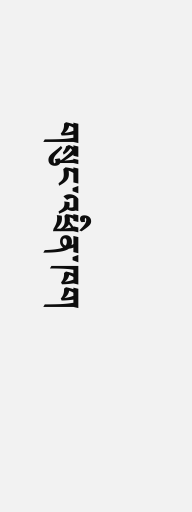གསུང་འཕྲིན་ཁག